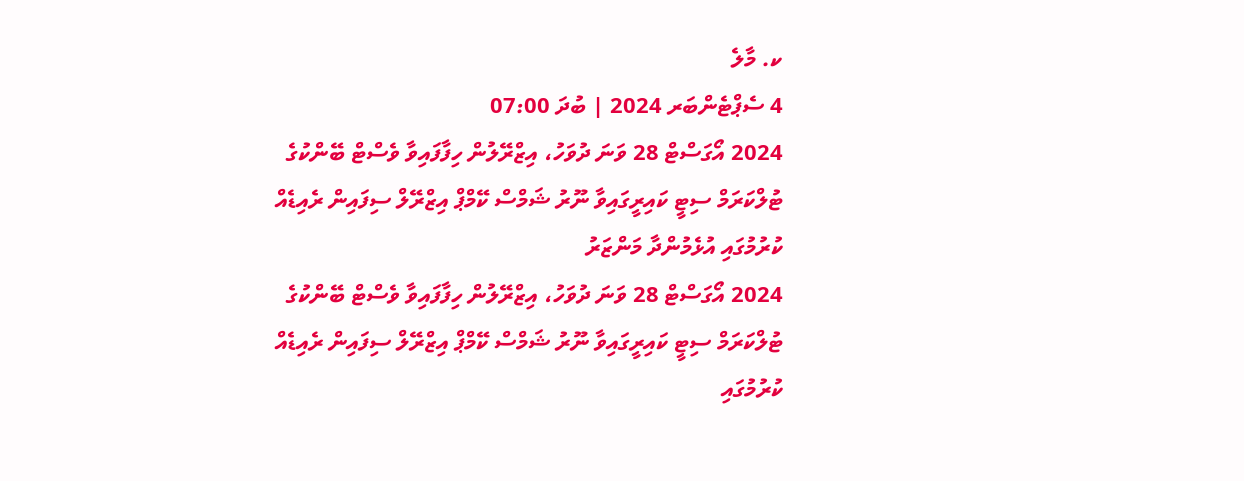ކ. މާލެ
4 ސެޕްޓެންބަރ 2024 | ބުދަ 07:00
2024 އޯގަސްޓް 28 ވަނަ ދުވަހު، އިޒްރޭލުން ހިފާފައިވާ ވެސްޓް ބޭންކުގެ ޓުލްކަރަމް ސިޓީ ކައިރީގައިވާ ނޫރު ޝަމްސް ކޭމްޕް އިޒްރޭލް ސިފައިން ރެއިޑެއް ކުރުމުގައި އުޅެމުންދާ މަންޒަރު
2024 އޯގަސްޓް 28 ވަނަ ދުވަހު، އިޒްރޭލުން ހިފާފައިވާ ވެސްޓް ބޭންކުގެ ޓުލްކަރަމް ސިޓީ ކައިރީގައިވާ ނޫރު ޝަމްސް ކޭމްޕް އިޒްރޭލް ސިފައިން ރެއިޑެއް ކުރުމުގައި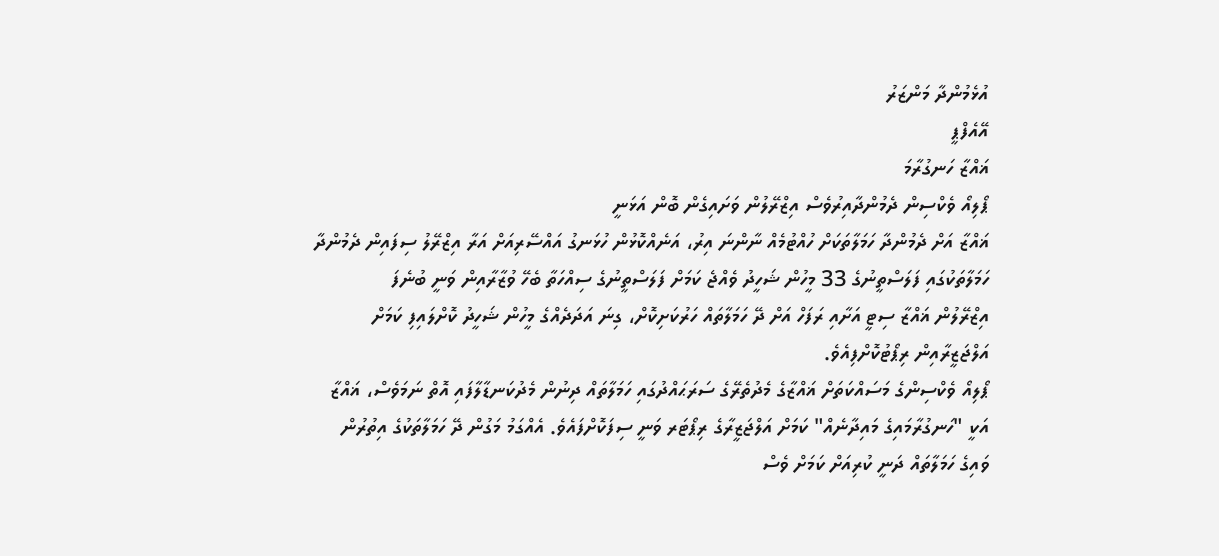އުޅެމުންދާ މަންޒަރު
އޭއެފްޕީ
ޣައްޒާ ހަނގުރާމަ
ޕޯލިއޯ ވެކްސިން ދެމުންދާއިރުވެސް އިޒްރޭލުން ވަށައިގެން ބޮން އަޅަނީ
ޣައްޒާ އަށް ދެމުންދާ ހަމަލާތަކަށް ހުއްޓުމެއް ނާންނަ އިރު، އަނެއްކޮޅުން ހުޅަނގު އައްސޭރިއަށް އަރާ އިޒްރޭލު ސިފައިން ދެމުންދާ ހަމަލާތަކުގައި ފަލަސްތީނުގެ 33 މީހުން ޝަހީދު ވެއްޖެ ކަމަށް ފަލަސްތީނުގެ ސިއްހަތާ ބެހޭ ވުޒާރާއިން ވަނީ ބުނެފަ
އިޒްރޭލުން ޣައްޒާ ސިޓީ އަށާއި ރަފަހް އަށް ދޭ ހަމަލާތައް ހަރުކަށިކޮށް، ގިނަ އަދަދެއްގެ މީހުން ޝަހީދު ކޮށްލައިފި ކަމަށް އަލްޖަޒީރާއިން ރިޕޯޓުކޮށްފިއެވެ.
ޕޯލިއޯ ވެކްސިންގެ މަސައްކަތަށް ޣައްޒާގެ މެދުތެރޭގެ ސަރަޙައްދުގައި ހަމަލާތައް ދިނުން މެދުކަނޑާލާފައި އޮތް ނަމަވެސް، ޣައްޒާ އަކީ "ހަނގުރާމައިގެ މައިދާނެއް" ކަމަށް އަލްޖަޒީރާގެ ރިޕޯޓަރ ވަނީ ސިފަކޮށްފައެވެ. އެއްގަމު މަގުން ދޭ ހަމަލާތަކުގެ އިތުރުން ވައިގެ ހަމަލާތައް ދަނީ ކުރިއަށް ކަމަށް ވެސް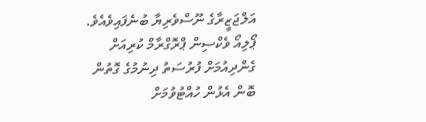އަލްޖަޒީރާގެ ނޫސްވެރިޔާ ބުނެފައިވެއެވެ.
ޕޯލިއޯ ވެކްސިން ޕްރޮގްރާމް ކުރިއަށް ގެންދިއުމަށް ފުރުސަތު ދިނުމުގެ ގޮތުން ބޮން އެޅުން ހުއްޓުވުމަށް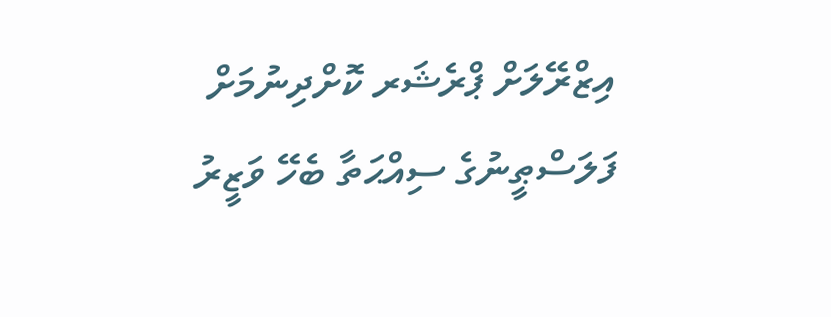އިޒްރޭލަށް ޕްރެޝަރ ކޮށްދިނުމަށް ފަލަސްޠީނުގެ ސިއްޙަތާ ބެހޭ ވަޒީރު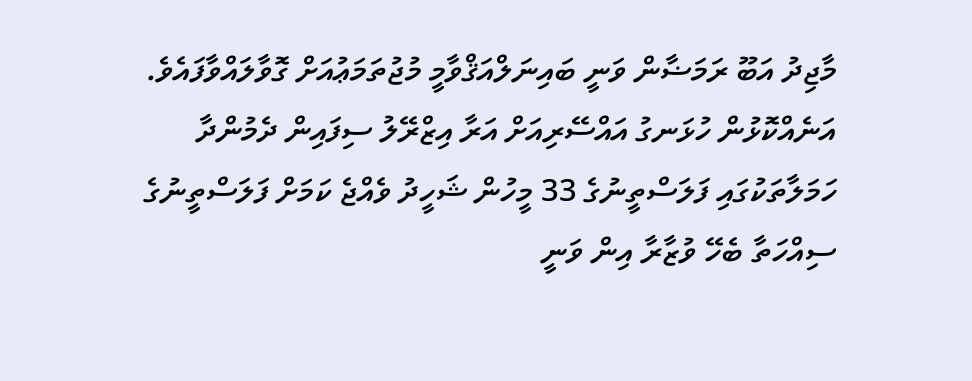މާޖިދު އަބޫ ރަމަޟާން ވަނީ ބައިނަލްއަޤްވާމީ މުޖުތަމަޢުއަށް ގޮވާލައްވާފައެވެ.
އަނެއްކޮޅުން ހުޅަނގު އައްސޭރިއަށް އަރާ އިޒްރޭލު ސިފައިން ދެމުންދާ ހަމަލާތަކުގައި ފަލަސްތީނުގެ 33 މީހުން ޝަހީދު ވެއްޖެ ކަމަށް ފަލަސްތީނުގެ ސިއްހަތާ ބެހޭ ވުޒާރާ އިން ވަނީ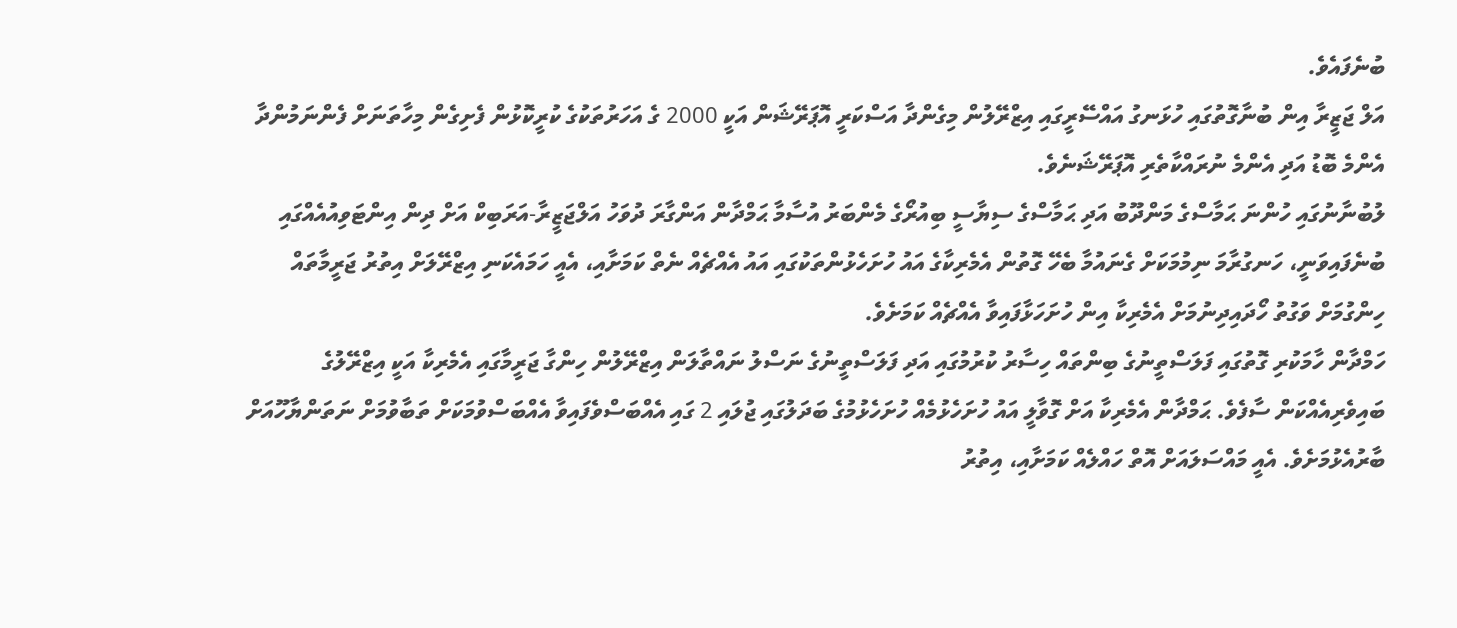ބުނެފައެވެ.
އަލް ޖަޒީރާ އިން ބުނާގޮތުގައި ހުޅަނގު އައްސޭރީގައި އިޒްރޭލުން މިގެންދާ އަސްކަރީ އޮޕަރޭޝަން އަކީ 2000 ގެ އަހަރުތަކުގެ ކުރީކޮޅުން ފެށިގެން މިހާތަނަށް ފެންނަމުންދާ އެންމެ ބޮޑު އަދި އެންމެ ނުރައްކާތެރި އޮޕަރޭޝަނެވެ.
ލުބުނާނުގައި ހުންނަ ޙަމާސްގެ މަންދޫބު އަދި ޙަމާސްގެ ސިޔާސީ ބިއުރޯގެ މެންބަރު އުސާމާ ޙަމްދާން އަންގާރަ ދުވަހު އަލްޖަޒީރާ-އަރަބިކް އަށް ދިން އިންޓަވިއުއެއްގައި ބުނެފައިވަނީ، ހަނގުރާމަ ނިމުމަކަށް ގެނައުމާ ބެހޭ ގޮތުން އެމެރިކާގެ އައު ހުށަހެޅުންތަކުގައި އައު އެއްޗެއް ނެތް ކަމަށާއި، އެއީ ހަމައެކަނި އިޒްރޭލަށް އިތުރު ޖަރީމާތައް ހިންގުމަށް ވަގުތު ހޯދައިދިނުމަށް އެމެރިކާ އިން ހުށަހަޅާފައިވާ އެއްޗެއް ކަމަށެވެ.
ހަމްދާން ހާމަކުރި ގޮތުގައި ފަލަސްތީނުގެ ބިންތައް ހިސާރު ކުރުމުގައި އަދި ފަލަސްތީނުގެ ނަސްލު ނައްތާލަން އިޒްރޭލުން ހިންގާ ޖަރީމާގައި އެމެރިކާ އަކީ އިޒްރޭލުގެ ބައިވެރިއެއްކަން ސާފެވެ. ޙަމްދާން އެމެރިކާ އަށް ގޮވާލީ އައު ހުށަހެޅުމެއް ހުށަހެޅުމުގެ ބަދަލުގައި ޖުލައި 2 ގައި އެއްބަސްވެފައިވާ އެއްބަސްވުމަކަށް ތަބާވުމަށް ނަތަންޔާހޫއަށް ބާރުއެޅުމަށެވެ. އެއީ މައްސަލައަށް އޮތް ހައްލެއް ކަމަށާއި، އިތުރު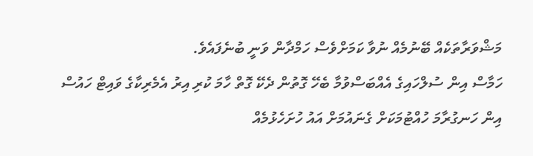މަޝްވަރާތަކެއް ބޭނުމެއް ނުވާ ކަމަށްވެސް ހަމްދާން ވަނީ ބުނެފައެވެ.
ހަމާސް އިން ސުލްހައިގެ އެއްބަސްވުމާ ބެހޭ ގޮތުން ދެކޭ ގޮތް ހާމަ ކުރި އިރު އެމެރިކާގެ ވައިޓް ހައުސް އިން ހަނގުރާމަ ހުއްޓުމަކަށް ގެނައުމަށް އައު ހުށަހެޅުމެއް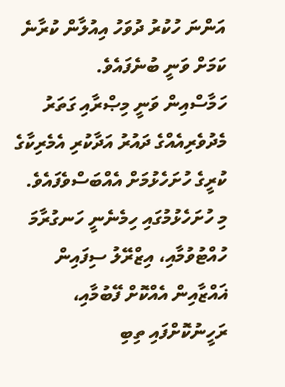އަންނަ ހުކުރު ދުވަހު އިއުލާން ކުރާނެ ކަމަށް ވަނީ ބުނެފައެވެ.
ހަމާސްއިން ވަނީ މިޞްރާއި ގަތަރު މެދުވެރިއެއްގެ ދައުރު އަދާކުރި އެމެރިކާގެ ކުރީގެ ހުށަހެޅުމަށް އެއްބަސްވެފައެވެ. މި ހުށަހެޅުމުގައި ހިމެނެނީ ހަނގުރާމަ ހުއްޓުވުމާއި، އިޒްރޭލު ސިފައިން ޣައްޒާއިން އެއްކޮށް ފޭބުމާއި، ރަހީނުކޮށްފައި ތިބި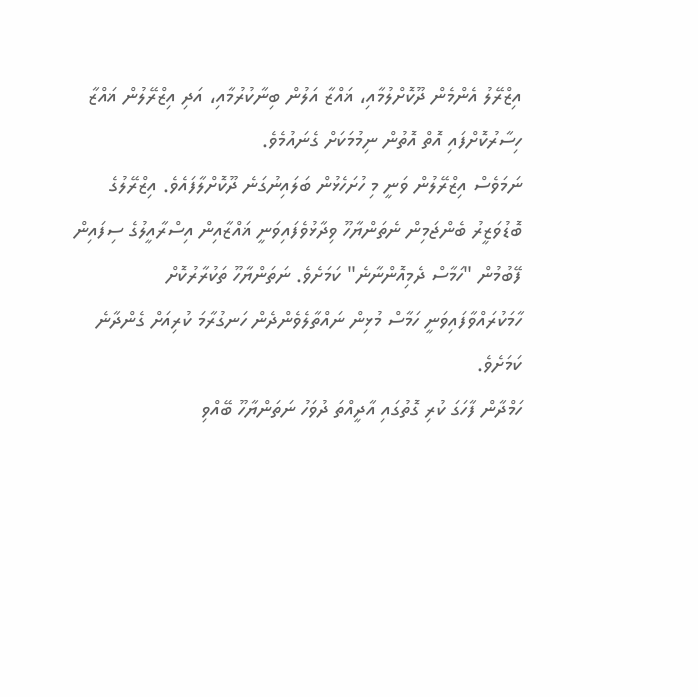އިޒްރޭލު އެންމެން ދޫކޮށްލުމާއި، ޣައްޒާ އަލުން ބިނާކުރުމާއި، އަދި އިޒްރޭލުން ޣައްޒާ ހިސާރުކޮށްފައި އޮތް އޮތުން ނިމުމަކަށް ގެނައުމެވެ.
ނަމަވެސް އިޒްރޭލުން ވަނީ މި ހުށަހެޅުން ބަލައިނުގަނެ ދޫކޮށްލާފައެވެ. އިޒްރޭލުގެ ބޮޑުވަޒީރު ބެންޖަމިން ނެތަންޔާހޫ ވިދާޅުވެފައިވަނީ ޣައްޒާއިން އިސްރާއީލުގެ ސިފައިން ފޭބުމުން "ހަމާސް ދެމިއޮންނާނެ" ކަމަށެވެ. ނަތަންޔާހޫ ތަކުރާރުކޮށް ހާމަކުރައްވާފައިވަނީ ހަމާސް މުޅިން ނައްތާލެވެންދެން ހަނގުރާމަ ކުރިއަށް ގެންދާނެ ކަމަށެވެ.
ހަމްދާން ފާހަގަ ކުރި ގޮތުގައި އާދީއްތަ ދުވަހު ނަތަންޔާހޫ ބޭއްވި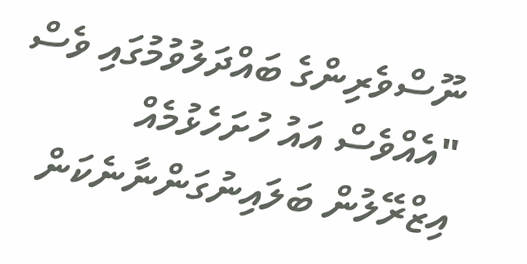ނޫސްވެރިންގެ ބައްދަލުވުމުގައި ވެސް "އެއްވެސް އައު ހުށަހެޅުމެއް އިޒްރޭލުން ބަލައިނުގަންނާނެކަން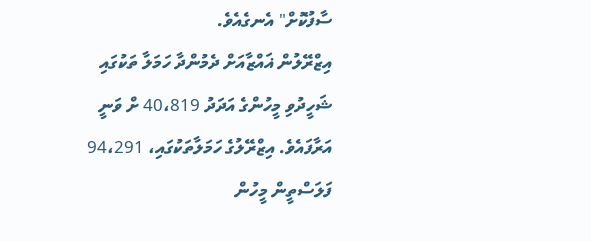ސާފުކޮށް" އެނގެއެވެ.
އިޒްރޭލުން ޣައްޒާއަށް ދެމުންދާ ހަމަލާ ތަކުގައި ޝަހީދުވި މީހުންގެ އަދަދު 40،819 ށް ވަނީ އަރާފައެވެ. އިޒްރޭލުގެ ހަމަލާތަކުގައި، 94،291 ފަލަސްތީން މީހުން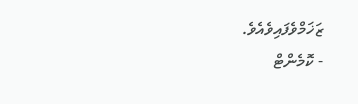ޒަޚަމްވެފައިވެއެވެ.
- ކޮމެންޓް